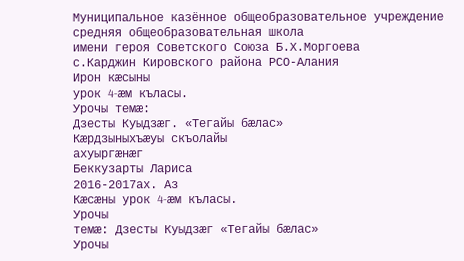Муниципальное казённое общеобразовательное учреждение
средняя общеобразовательная школа
имени героя Советского Союза Б.Х.Моргоева
с.Карджин Кировского района РСО-Алания
Ирон кæсыны
урок 4-æм къласы.
Урочы темæ:
Дзесты Куыдзæг. «Тегайы бæлас»
Кæрдзыныхъæуы скъолайы
ахуыргæнæг
Беккузарты Лариса
2016-2017ах. Аз
Кæсæны урок 4-æм къласы.
Урочы
темæ: Дзесты Куыдзæг «Тегайы бæлас»
Урочы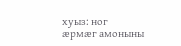хуыз: ног
æрмæг амоныны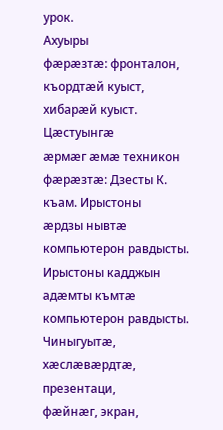урок.
Ахуыры
фæрæзтæ: фронталон, къордтæй куыст, хибарæй куыст.
Цæстуынгæ
æрмæг æмæ техникон фæрæзтæ: Дзесты К. къам. Ирыстоны
æрдзы нывтæ компьютерон равдысты. Ирыстоны кадджын адæмты къмтæ
компьютерон равдысты. Чиныгуытæ, хæслæвæрдтæ, презентаци,
фæйнæг, экран,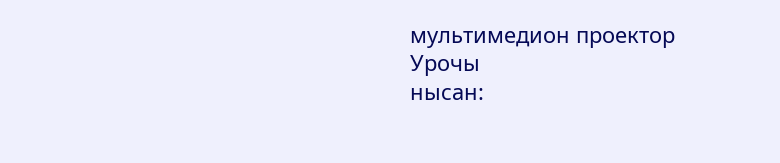мультимедион проектор
Урочы
нысан: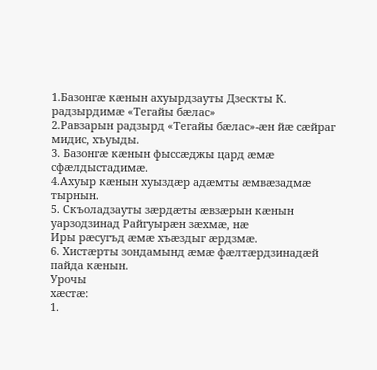1.Базонгæ кæнын ахуырдзауты Дзескты К.
радзырдимæ «Тегайы бæлас»
2.Равзарын радзырд «Тегайы бæлас»-æн йæ сæйраг мидис, хъуыды.
3. Базонгæ кæнын фыссæджы цард æмæ сфæлдыстадимæ.
4.Ахуыр кæнын хуыздæр адæмты æмвæзадмæ тырнын.
5. Скъоладзауты зæрдæты æвзæрын кæнын уарзодзинад Райгуырæн зæхмæ, нæ
Иры рæсугъд æмæ хъæздыг æрдзмæ.
6. Хистæрты зондамынд æмæ фæлтæрдзинадæй пайда кæнын.
Урочы
хæстæ:
1.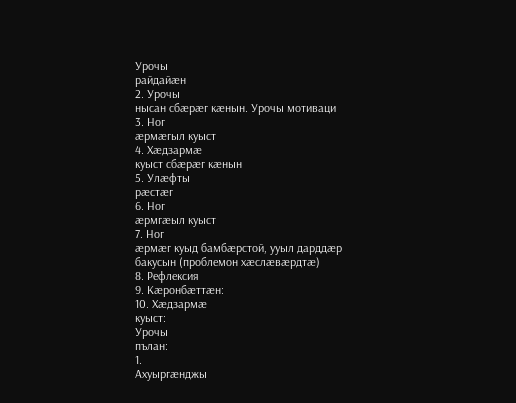Урочы
райдайæн
2. Урочы
нысан сбæрæг кæнын. Урочы мотиваци
3. Ног
æрмæгыл куыст
4. Хæдзармæ
куыст сбæрæг кæнын
5. Улæфты
рæстæг
6. Ног
æрмгæыл куыст
7. Ног
æрмæг куыд бамбæрстой, ууыл дарддæр бакусын (проблемон хæслæвæрдтæ)
8. Рефлексия
9. Кæронбæттæн:
10. Хæдзармæ
куыст:
Урочы
пълан:
1.
Ахуыргæнджы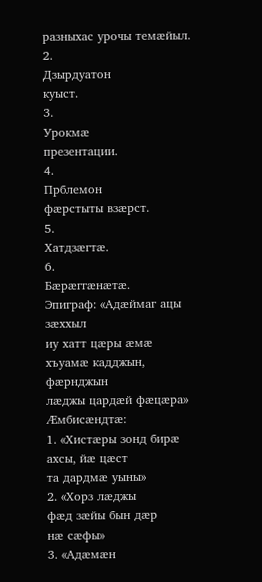разныхас урочы темæйыл.
2.
Дзырдуатон
куыст.
3.
Урокмæ
презентации.
4.
Прблемон
фæрстыты взæрст.
5.
Хатдзæгтæ.
6.
Бæрæггæнæтæ.
Эпиграф: «Адæймаг ацы зæххыл
иу хатт цæры æмæ
хъуамæ кадджын, фæрнджын
лæджы цардæй фæцæра»
Æмбисæндтæ:
1. «Хистæры зонд бирæ
ахсы, йæ цæст
та дардмæ уыны»
2. «Хорз лæджы
фæд зæйы бын дæр
нæ сæфы»
3. «Адæмæн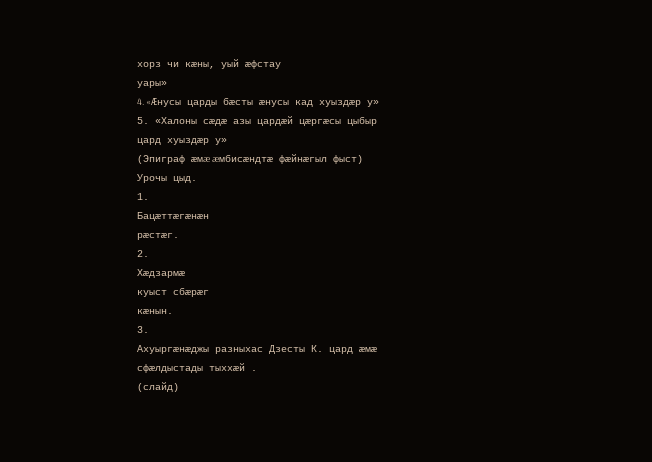хорз чи кæны, уый æфстау
уары»
4. «Æнусы царды бæсты æнусы кад хуыздæр у»
5. «Халоны сæдæ азы цардæй цæргæсы цыбыр
цард хуыздæр у»
(Эпиграф æмæ æмбисæндтæ фæйнæгыл фыст)
Урочы цыд.
1.
Бацæттæгæнæн
рæстæг.
2.
Хæдзармæ
куыст сбæрæг
кæнын.
3.
Ахуыргæнæджы разныхас Дзесты К. цард æмæ
сфæлдыстады тыххæй .
(слайд)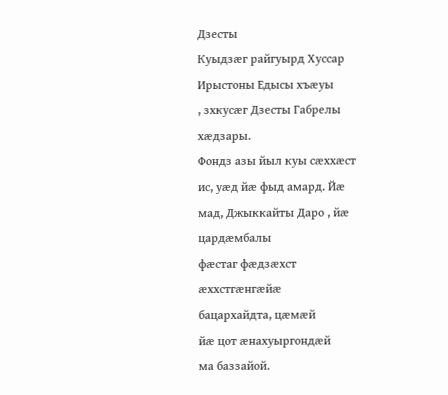Дзесты
Куыдзæг райгуырд Хуссар Ирыстоны Едысы хъæуы
, зхкусæг Дзесты Габрелы хæдзары.
Фондз азы йыл куы сæххæст
ис, уæд йæ фыд амард. Йæ
мад, Джыккайты Даро , йæ цардæмбалы
фæстаг фæдзæхст
æххстгæнгæйæ
бацархайдта, цæмæй
йæ цот æнахуыргондæй
ма баззайой.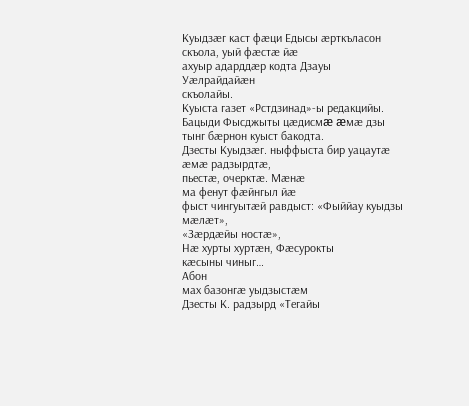Куыдзæг каст фæци Едысы æрткъласон
скъола, уый фæстæ йæ
ахуыр адарддæр кодта Дзауы Уæлрайдайæн
скъолайы.
Куыста газет «Рстдзинад»-ы редакцийы. Бацыди Фысджыты цæдисмæ æмæ дзы
тынг бæрнон куыст бакодта.
Дзесты Куыдзæг. ныффыста бир уацаутæ æмæ радзырдтæ,
пьестæ, очерктæ. Мæнæ
ма фенут фæйнгыл йæ
фыст чингуытæй равдыст: «Фыййау куыдзы мæлæт»,
«Зæрдæйы ностæ»,
Нæ хурты хуртæн, Фæсурокты
кæсыны чиныг…
Абон
мах базонгæ уыдзыстæм
Дзесты К. радзырд «Тегайы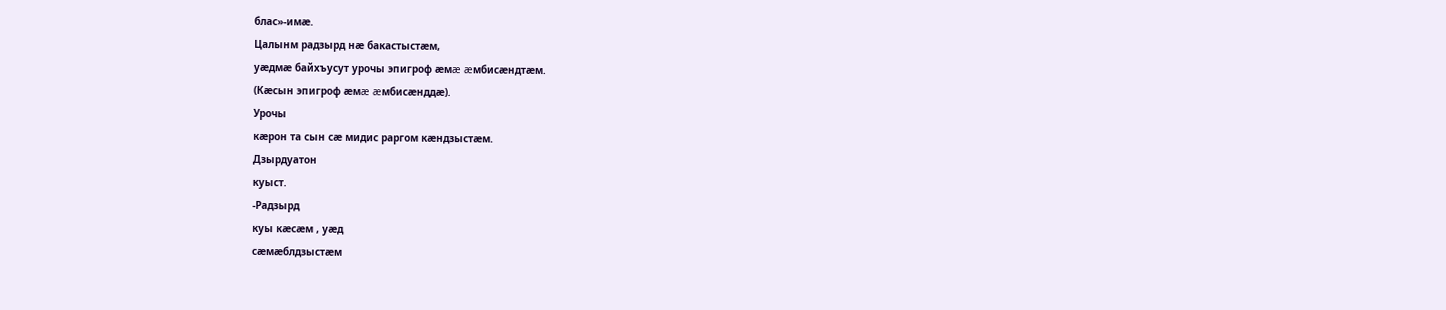блас»-имæ.
Цалынм радзырд нæ бакастыстæм,
уæдмæ байхъусут урочы эпигроф æмæ æмбисæндтæм.
(Кæсын эпигроф æмæ æмбисæнддæ).
Урочы
кæрон та сын сæ мидис раргом кæндзыстæм.
Дзырдуатон
куыст.
-Радзырд
куы кæсæм , уæд
сæмæблдзыстæм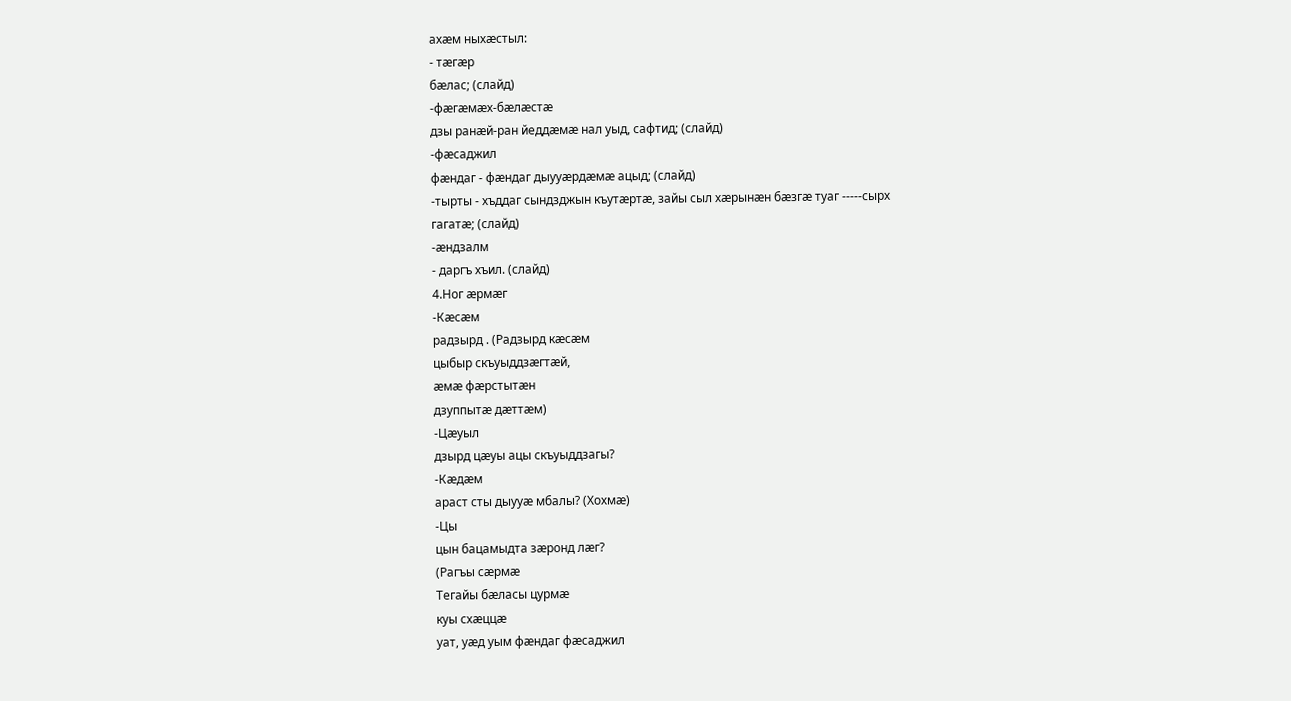ахæм ныхæстыл:
- тæгæр
бæлас; (слайд)
-фæгæмæх-бæлæстæ
дзы ранæй-ран йеддæмæ нал уыд, сафтид; (слайд)
-фӕсаджил
фӕндаг - фæндаг дыууæрдæмæ ацыд; (слайд)
-тырты - хъддаг сындзджын къутæртæ, зайы сыл хæрынæн бæзгæ туаг -----сырх
гагатæ; (слайд)
-ӕндзалм
- даргъ хъил. (слайд)
4.Ног æрмæг
-Кæсæм
радзырд . (Радзырд кæсæм
цыбыр скъуыддзæгтæй,
æмæ фæрстытæн
дзуппытæ дæттæм)
-Цæуыл
дзырд цæуы ацы скъуыддзагы?
-Кæдæм
араст сты дыууæ мбалы? (Хохмæ)
-Цы
цын бацамыдта зæронд лæг?
(Рагъы сæрмæ
Тегайы бæласы цурмæ
куы схæццæ
уат, уæд уым фæндаг фæсаджил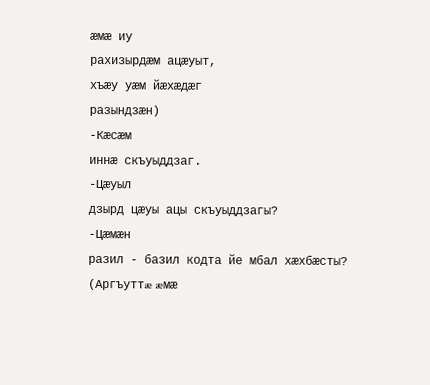æмæ иу
рахизырдæм ацæуыт,
хъæу уæм йæхæдæг
разындзæн)
-Кæсæм
иннæ скъуыддзаг.
-Цæуыл
дзырд цæуы ацы скъуыддзагы?
-Цæмæн
разил - базил кодта йе мбал хæхбæсты?
(Аргъуттæ æмæ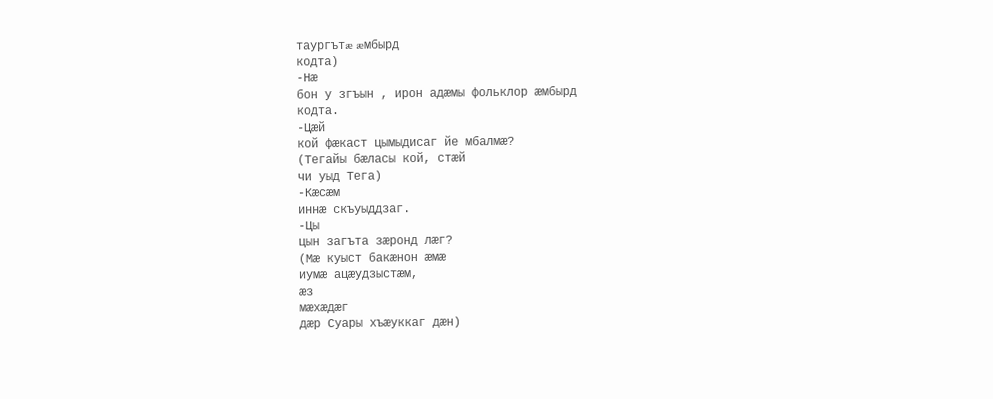таургътæ æмбырд
кодта)
-Нæ
бон у згъын , ирон адæмы фольклор æмбырд
кодта.
-Цæй
кой фæкаст цымыдисаг йе мбалмæ?
(Тегайы бæласы кой, стæй
чи уыд Тега)
-Кæсæм
иннæ скъуыддзаг.
-Цы
цын загъта зæронд лæг?
(Мæ куыст бакæнон æмæ
иумæ ацæудзыстæм,
æз
мæхæдæг
дæр Суары хъæуккаг дæн)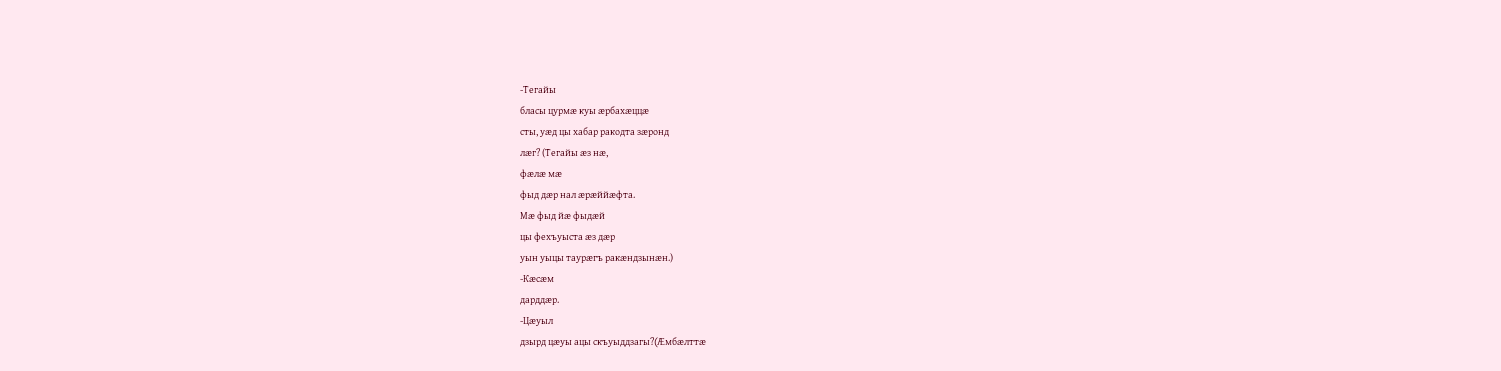-Тегайы
бласы цурмæ куы æрбахæццæ
сты, уæд цы хабар ракодта зæронд
лæг? (Тегайы æз нæ,
фæлæ мæ
фыд дæр нал æрæййæфта.
Мæ фыд йæ фыдæй
цы фехъуыста æз дæр
уын уыцы таурæгъ ракæндзынæн.)
-Кæсæм
дарддæр.
-Цæуыл
дзырд цæуы ацы скъуыддзагы?(Æмбæлттæ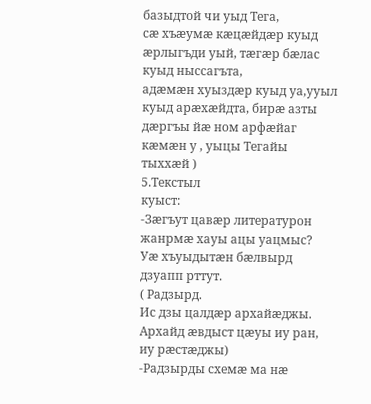базыдтой чи уыд Тега,
сæ хъæумæ кæцæйдæр куыд æрлыгъди уый, тæгæр бæлас куыд ныссагъта,
адæмæн хуыздæр куыд уа,ууыл куыд арæхæйдта, бирæ азты дæргъы йæ ном арфæйаг
кæмæн у , уыцы Тегайы тыххæй )
5.Текстыл
куыст:
-Зæгъут цавæр литературон жанрмæ хауы ацы уацмыс?
Уæ хъуыдытæн бæлвырд дзуапп рттут.
( Радзырд.
Ис дзы цалдæр архайæджы. Архайд æвдыст цæуы иу ран, иу рæстæджы)
-Радзырды схемæ ма нæ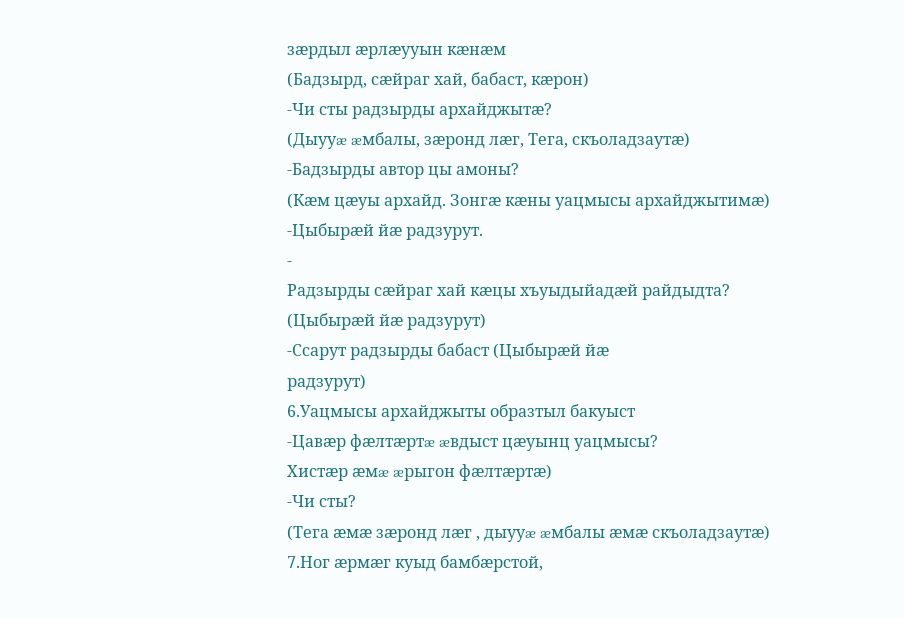зæрдыл æрлæууын кæнæм
(Бадзырд, сæйраг хай, бабаст, кæрон)
-Чи сты радзырды архайджытæ?
(Дыууæ æмбалы, зæронд лæг, Тега, скъоладзаутæ)
-Бадзырды автор цы амоны?
(Кæм цæуы архайд. Зонгæ кæны уацмысы архайджытимæ)
-Цыбырæй йæ радзурут.
-
Радзырды сæйраг хай кæцы хъуыдыйадæй райдыдта?
(Цыбырæй йæ радзурут)
-Ссарут радзырды бабаст (Цыбырæй йæ
радзурут)
6.Уацмысы архайджыты образтыл бакуыст
-Цавæр фæлтæртæ æвдыст цæуынц уацмысы?
Хистæр æмæ æрыгон фæлтæртæ)
-Чи сты?
(Тега æмæ зæронд лæг , дыууæ æмбалы æмæ скъоладзаутæ)
7.Ног æрмæг куыд бамбæрстой,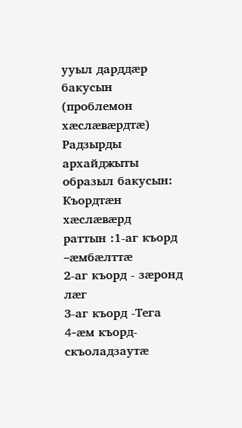ууыл дарддæр бакусын (проблемон хæслæвæрдтæ)
Радзырды
архайджыты образыл бакусын:
Къордтæн хæслæвæрд
раттын :1-аг къорд –æмбæлттæ
2-аг къорд - зæронд лæг
3-аг къорд -Тега
4-æм къорд- скъоладзаутæ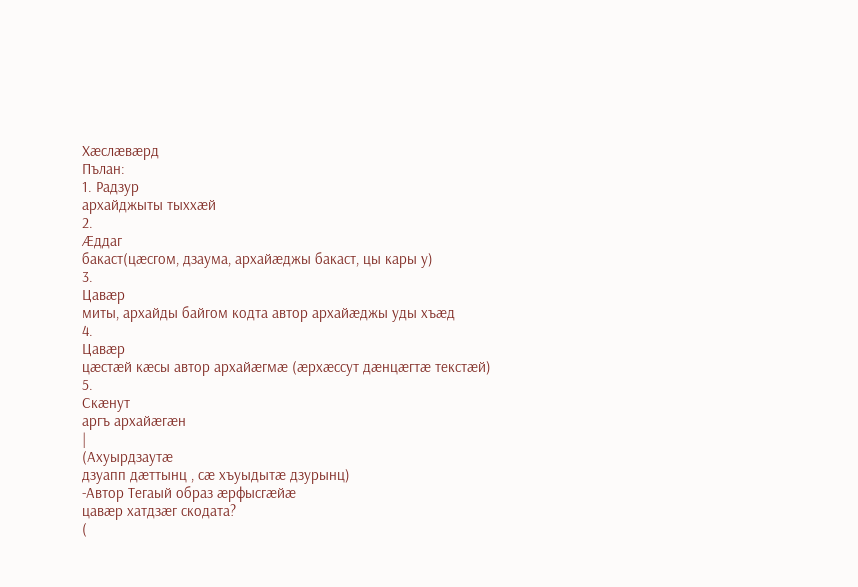Хæслæвæрд
Пълан:
1. Радзур
архайджыты тыххæй
2.
Æддаг
бакаст(цæсгом, дзаума, архайæджы бакаст, цы кары у)
3.
Цавæр
миты, архайды байгом кодта автор архайæджы уды хъæд
4.
Цавæр
цæстæй кæсы автор архайæгмæ (æрхæссут дæнцæгтæ текстæй)
5.
Скæнут
аргъ архайæгæн
|
(Ахуырдзаутæ
дзуапп дæттынц , сæ хъуыдытæ дзурынц)
-Автор Тегаый образ æрфысгæйæ
цавæр хатдзæг скодата?
(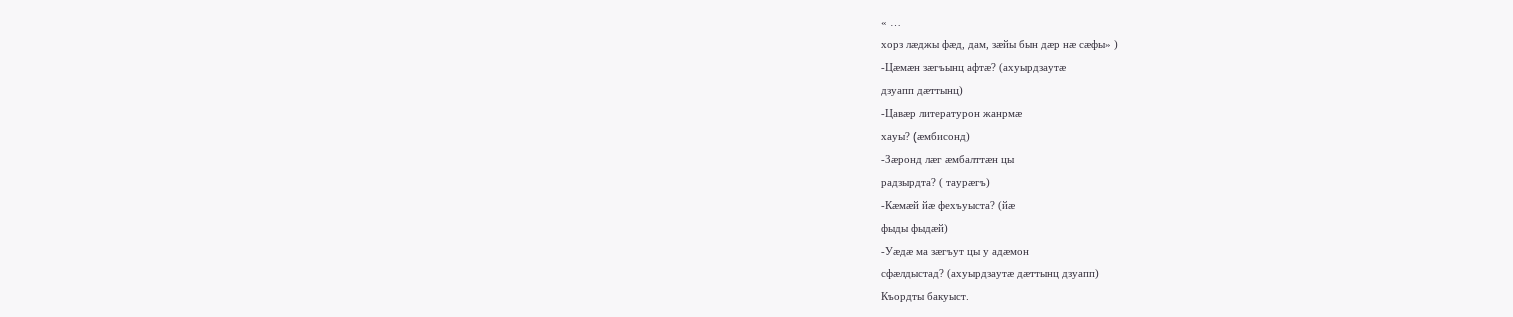« …
хорз лæджы фæд, дам, зæйы бын дæр нæ сæфы» )
-Цæмæн зæгъынц афтæ? (ахуырдзаутæ
дзуапп дæттынц)
-Цавæр литературон жанрмæ
хауы? (æмбисонд)
-Зæронд лæг æмбалттæн цы
радзырдта? ( таурæгъ)
-Кæмæй йæ фехъуыста? (йæ
фыды фыдæй)
-Уæдæ ма зæгъут цы у адæмон
сфæлдыстад? (ахуырдзаутæ дæттынц дзуапп)
Къордты бакуыст.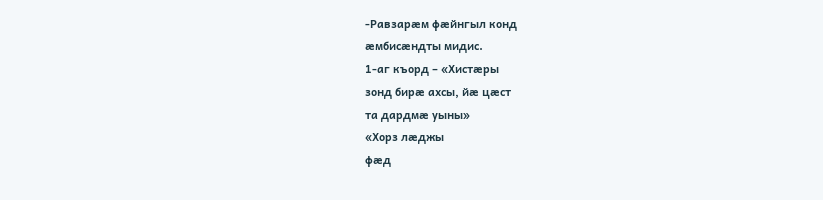-Равзарæм фæйнгыл конд
æмбисæндты мидис.
1-аг къорд – «Хистæры
зонд бирæ ахсы, йæ цæст
та дардмæ уыны»
«Хорз лæджы
фæд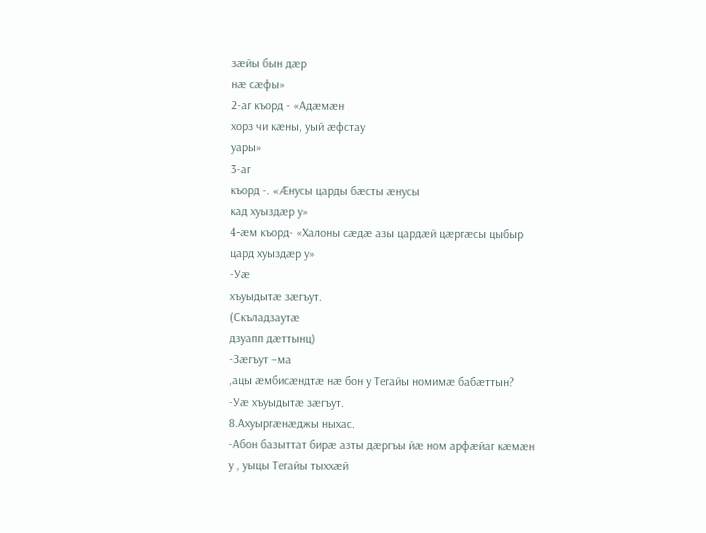зæйы бын дæр
нæ сæфы»
2-аг къорд - «Адæмæн
хорз чи кæны, уый æфстау
уары»
3-аг
къорд -. «Æнусы царды бæсты æнусы
кад хуыздæр у»
4-æм къорд- «Халоны сæдæ азы цардæй цæргæсы цыбыр
цард хуыздæр у»
-Уæ
хъуыдытæ зæгъут.
(Скъладзаутæ
дзуапп дæттынц)
-Зæгъут –ма
,ацы æмбисæндтæ нæ бон у Тегайы номимæ бабæттын?
-Уæ хъуыдытæ зæгъут.
8.Ахуыргæнæджы ныхас.
-Абон базыттат бирæ азты дæргъы йæ ном арфæйаг кæмæн у , уыцы Тегайы тыххæй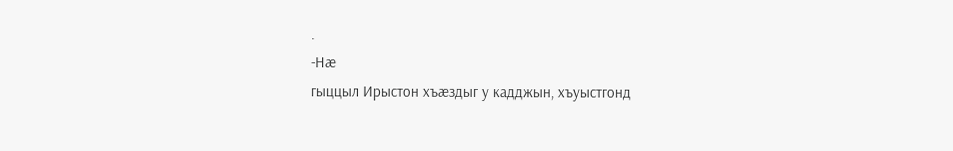.
-Нæ
гыццыл Ирыстон хъæздыг у кадджын, хъуыстгонд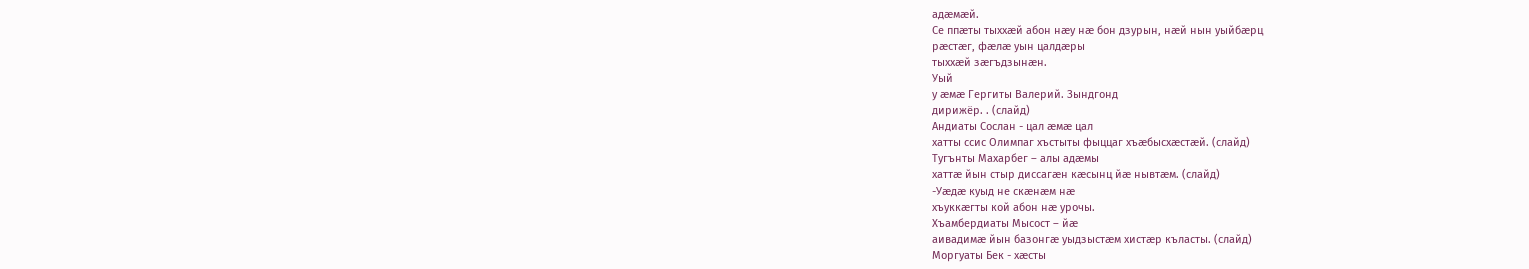адæмæй.
Се ппæты тыххæй абон нæу нæ бон дзурын, нæй нын уыйбæрц
рæстæг, фæлæ уын цалдæры
тыххæй зæгъдзынæн.
Уый
у æмæ Гергиты Валерий. Зындгонд
дирижёр. . (слайд)
Андиаты Сослан - цал æмæ цал
хатты ссис Олимпаг хъстыты фыццаг хъæбысхæстæй. (слайд)
Тугънты Махарбег – алы адæмы
хаттæ йын стыр диссагæн кæсынц йæ нывтæм. (слайд)
-Уæдæ куыд не скæнæм нæ
хъуккæгты кой абон нæ урочы.
Хъамбердиаты Мысост – йæ
аивадимæ йын базонгæ уыдзыстæм хистæр къласты. (слайд)
Моргуаты Бек - хæсты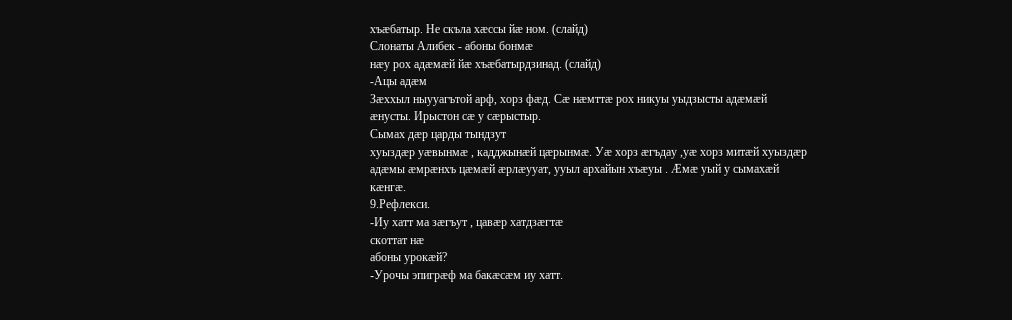хъæбатыр. Не скъла хæссы йæ ном. (слайд)
Слонаты Алибек - абоны бонмæ
нæу рох адæмæй йæ хъæбатырдзинад. (слайд)
-Ацы адæм
Зæххыл ныууагътой арф, хорз фæд. Сæ нæмттæ рох никуы уыдзысты адæмæй
æнусты. Ирыстон сæ у сæрыстыр.
Сымах дæр царды тындзут
хуыздæр уæвынмæ , кадджынæй цæрынмæ. Уæ хорз æгъдау ,уæ хорз митæй хуыздæр
адæмы æмрæнхъ цæмæй æрлæууат, ууыл архайын хъæуы . Æмæ уый у сымахæй
кæнгæ.
9.Рефлекси.
-Иу хатт ма зæгъут , цавæр хатдзæгтæ
скоттат нæ
абоны урокæй?
-Урочы эпигрæф ма бакæсæм иу хатт.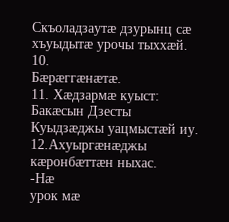Скъоладзаутæ дзурынц сæ хъуыдытæ урочы тыххæй.
10.
Бæрæггæнæтæ.
11. Хæдзармæ куыст:
Бакæсын Дзесты
Куыдзæджы уацмыстæй иу.
12.Ахуыргæнæджы
кæронбæттæн ныхас.
-Нæ
урок мæ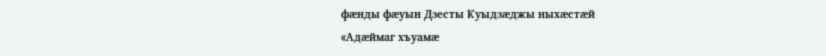фæнды фæуын Дзесты Куыдзæджы ныхæстæй
«Адæймаг хъуамæ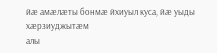йæ амæлæты бонмæ йхиуыл куса, йæ уыды
хæрзиуджытæм
алы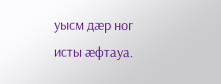уысм дæр ног исты æфтауа.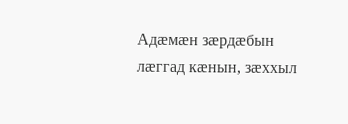Адæмæн зæрдæбын лæггад кæнын, зæххыл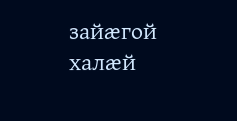зайæгой халæй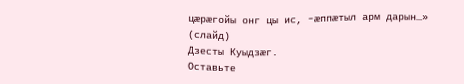цæрæгойы онг цы ис, -æппæтыл арм дарын…» (слайд)
Дзесты Куыдзæг.
Оставьте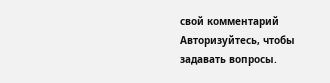свой комментарий
Авторизуйтесь, чтобы задавать вопросы.